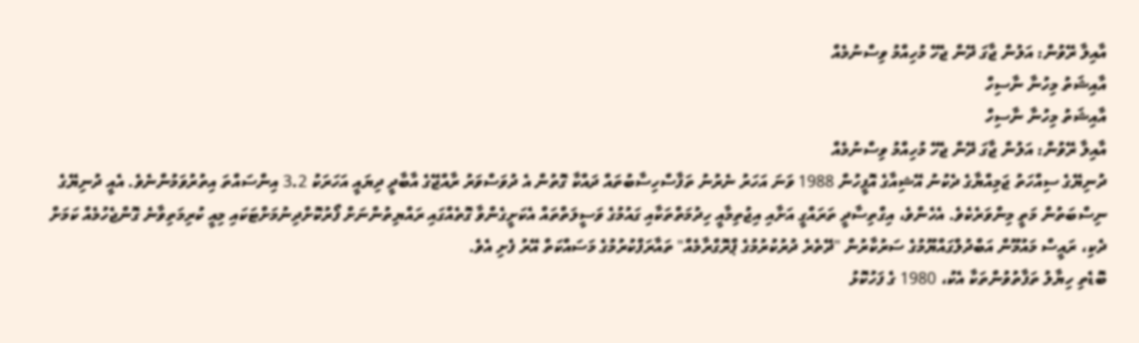އާއިލާ ރޭވުން: އަލުން ޖާގަ ދޭން ޖެހޭ މުހިއްމު ވިސްނުމެއް
އާއިޝަތު މިހުނާ ނާސިހް
އާއިޝަތު މިހުނާ ނާސިހް
އާއިލާ ރޭވުން: އަލުން ޖާގަ ދޭން ޖެހޭ މުހިއްމު ވިސްނުމެއް
ދުނިޔޭގެ ސިއްހަތު ޖަމިއްޔާގެ ދެކުނު އޭޝިއާގެ އޮފީހުން 1988 ވަނަ އަހަރު ނެރުނު ތަފާސްހިސާބުތައް ދައްކާ ގޮތުން އެ ދުވަސްވަރު ރާއްޖޭގެ އާބާދީ ދިޔައީ އަހަރަކު 3.2 އިންސައްތަ އިތުރުވަމުންނެވެ. އެއީ ދުނިޔޭގެ ނިސްބަތުން މަތީ މިންވަރެކެވެ. އެހެންވެ، އިގްތިސާދީ ތަރައްގީ އަށާއި އިޖުތިމާއީ ހިދުމަތްތަކާއި ގައުމުގެ ވަސީލަތްތައް އެކަށީގެންވާ ގޮތެއްގައި ރައްޔިތުންނަށް ފޯރުކޮށްދިނުމަށްޓަކައި މިއީ ކުރިމަތިވާނެ ގޮންޖެހުމެއް ކަމަށް ދެކި، ރައީސް މައުމޫން އަބްދުލްގައްޔޫމުގެ ސަރުކާރުން "ދޭތެރެ ދުރުކުރުމުގެ ޕްރޮގްރާމެއް" ތައާރަފްކުރުމުގެ މަސައްކަތް އޭރު ފެށި އެވެ.
ބޮޑެތި ހިޔާލު ތަފާތުވުންތަކާ އެކު، 1980 ގެ ފަހުކޮޅު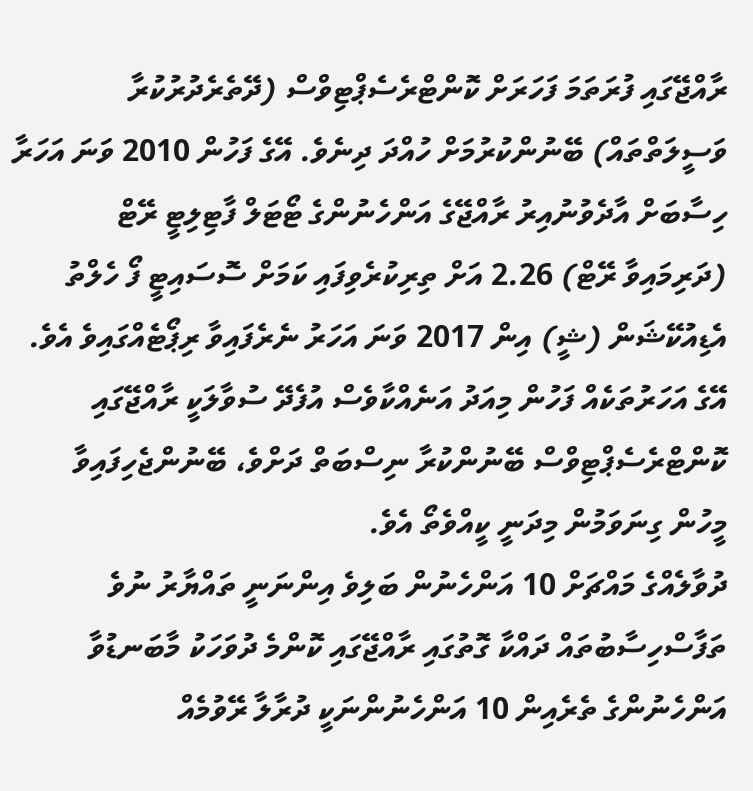ރާއްޖޭގައި ފުރަތަމަ ފަހަރަށް ކޮންޓްރެސެޕްޓިވްސް (ދޭތެރެދުރުކުރާ ވަސީލަތްތައް) ބޭނުންކުރުމަށް ހުއްދަ ދިނެވެ. އޭގެ ފަހުން 2010 ވަނަ އަހަރާ ހިސާބަށް އާދެވުނުއިރު ރާއްޖޭގެ އަންހެނުންގެ ޓޯޓަލް ފާޓިލިޓީ ރޭޓް (ދަރިމައިވާ ރޭޓް) 2.26 އަށް ތިރިކުރެވިފައި ކަމަށް ސޮސައިޓީ ފޯ ހެލްތު އެޑިއުކޭޝަން (ޝީ) އިން 2017 ވަނަ އަހަރު ނެރެފައިވާ ރިޕޯޓެއްގައިވެ އެވެ.
އޭގެ އަހަރުތަކެއް ފަހުން މިއަދު އަނެއްކާވެސް އުފެދޭ ސުވާލަކީ ރާއްޖޭގައި ކޮންޓްރެސެޕްޓިވްސް ބޭނުންކުރާ ނިސްބަތް ދަށްވެ، ބޭނުންޖެހިފައިވާ މީހުން ގިނަވަމުން މިދަނީ ކީއްވެތޯ އެވެ.
ދުވާލެއްގެ މައްޗަށް 10 އަންހެނުން ބަލިވެ އިންނަނީ ތައްޔާރު ނުވެ
ތަފާސްހިސާބުތައް ދައްކާ ގޮތުގައި ރާއްޖޭގައި ކޮންމެ ދުވަހަކު މާބަނޑުވާ އަންހެނުންގެ ތެރެއިން 10 އަންހެނުންނަކީ ދުރާލާ ރޭވުމެއް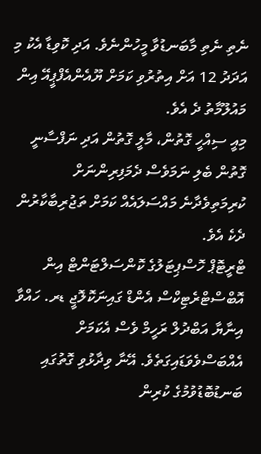ނެތި ނެތި މާބަނޑުވާ މީހުންނެވެ. އަދި ކޮވިޑާ އެކު މި އަދަދު 12 އަށް އިތުރުވި ކަމަށް ޔޫއެންއެފްޕީއޭ އިން މައުލޫމާތު ދެ އެވެ.
މިއީ ސިއްހީ ގޮތުން، މާލީ ގޮތުން އަދި ނަފްސާނީ ގޮތުން ބެލި ނަމަވެސް ދެމަފިރިންނަށް ކުރިމަތިވެދާނެ މައްސަލައެއް ކަމަށް ތަޖުރިބާކާރުން ދެކެ އެވެ.
ޓްރީޓޮޕް ހޮސްޕިޓަލުގެ ކޮންސަލްޓަންޓް އިން އޮބްސްޓްރެޓިކްސް އެންޑް ގައިނަކޮލޮޖީ ޑރ. ހައްވާ އިނާޔާ އަބްދުލް ރަހީމް ވެސް އެކަމަށް އެއްބަސްވެވަޑައިގަތެވެ. އޭނާ ވިދާޅުވި ގޮތުގައި ބަނޑުބޮޑުވުމުގެ ކުރިން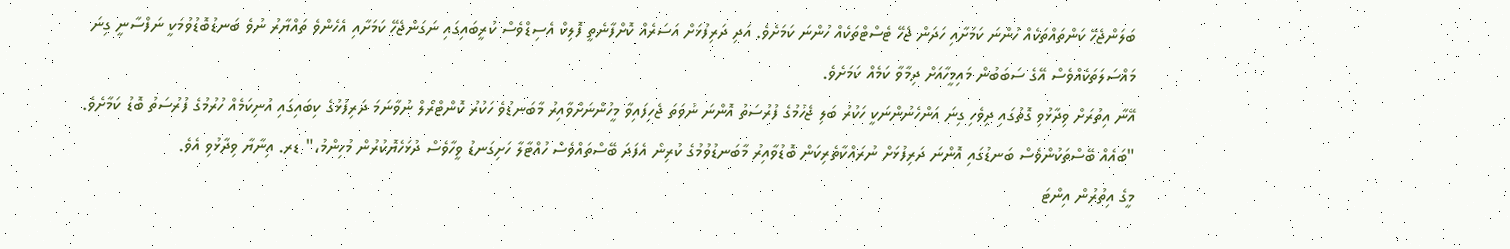ބަލަންޖެހޭ ކަންތައްތަކެއް ހުންނަ ކަމަށާއި ހަދަން ޖެހޭ ޓެސްޓްތަކެއް ހުންނަ ކަމަށެވެ. އަދި ދަރިފުޅަށް އަސަރެއް ކޮށްފާނެތީ ފޮލިކް އެސިޑްވެސް ކުރީބައިގައި ނަގަންޖެހޭ ކަމަށާއި އެހެންވެ ތައްޔާރު ނުވެ ބަނޑުބޮޑުވުމަކީ ނަފްސާނީ ގިނަ މައްސަލަތަކެއްވެސް އޭގެ ސަބަބުން މައިމީހާއަށް ދިމާވާ ކަމެއް ކަމަށެވެ.
އޭނާ އިތުރަށް ވިދާޅުވި ގޮތުގައި ދިވެހި ގިނަ އަންހެނުންނަކީ ހަކުރު ބަލި ޖެހުމުގެ ފުރުސަތު އޮންނަ ނުވަތަ ޖެހިފައިވާ މީހުންނަށްވާއިރު މާބަނޑުވެ ހަކުރު ކޮންޓްރޯލް ނުވާނަމަ ދަރިފުޅުގެ ކިބައިގައި އުނިކަމެއް ހުރުމުގެ ފުރުސަތު ބޮޑު ކަމާށެވެ.
"ބައެއް ބޭސްތަކުންވެސް ބަނޑުގައި އޮންނަ ދަރިފުޅަށް ނުރައްކާތެރިކަން ބޮޑުވާއިރު މާބަނޑުވުމުގެ ކުރިން އެފަދަ ބޭސްތައްވެސް ހުއްޓާލާ ހަށިގަނޑު ވީހާވެސް ދުޅަހެޔޮކުރުން މުހިންމު،" ޑރ. އިނާޔާ ވިދާޅުވި އެވެ.
މީގެ އިތުރުން އިންޓަ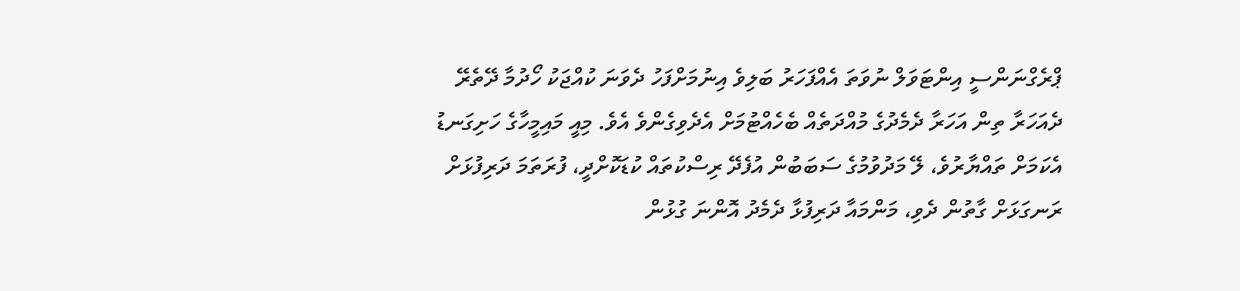ޕްރެގްނަންސީ އިންޓަވަލް ނުވަތަ އެއްފަހަރު ބަލިވެ އިނުމަށްފަހު ދެވަނަ ކުއްޖަކު ހޯދުމާ ދޭތެރޭ ދެއަހަރާ ތިން އަހަރާ ދެމެދުގެ މުއްދަތެއް ބެހެއްޓުމަށް އެދެވިގެންވެ އެވެ. މިއީ މައިމީހާގެ ހަށިގަނޑު އެކަމަށް ތައްޔާރުވެ، ލޭ މަދުވުމުގެ ސަބަބުން އުފެދޭ ރިސްކުތައް ކުޑަކޮށްދީ، ފުރަތަމަ ދަރިފުޅަށް ރަނގަޅަށް ގާތުން ދެވި، މަންމައާ ދަރިފުޅާ ދެމެދު އޮންނަ ގުޅުން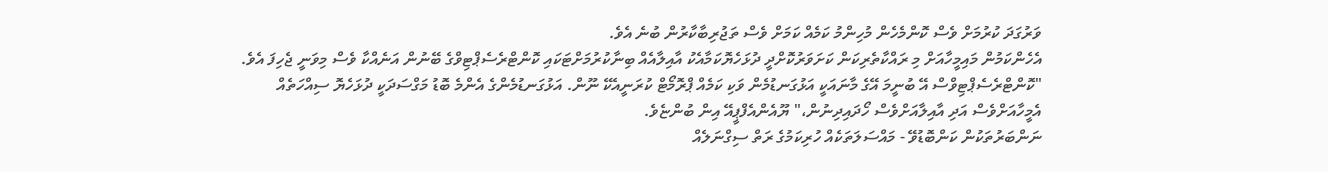ވަރުގަދަ ކުރުމަށް ވެސް ކޮންމެހެން މުހިންމު ކަމެއް ކަމަށް ވެސް ތަޖުރިބާކާރުން ބުނެ އެވެ.
އެހެންކަމުން މައިމީހާއަށް މި ރައްކާތެރިކަން ކަށަވަރުކޮށްދީ ދުޅަހެޔޮކަމާއެކު އާއިލާއެއް ބިނާކުރުމަށްޓަކައި ކޮންޓްރެސެޕްޓިވްގެ ބޭނުން އަނެއްކާ ވެސް މިވަނީ ޖެހިފަ އެވެ.
"ކޮންޓްރެސެޕްޓިވްސް އޭ ބުނީމަ އޭގެ މާނައަކީ އަޅުގަނޑުމެން ވަކި ކަމެއް ޕްރޮމޯޓް ކުރަނީއެކޭ ނޫން. އަޅުގަނޑުމެންގެ އެންމެ ބޮޑު މަގްސަދަކީ ދުޅަހެޔޮ ސިއްހަތެއް އެމީހާއަށްވެސް އަދި އާއިލާއަށްވެސް ހޯދައިދިނުން،" ޔޫއެންއެފްޕީއޭ އިން ބުންޏެވެ.
ނަންބަރުތަކުން ކަންބޮޑުވޭ - މައްސަލަތަކެއް ހުރިކަމުގެ ރަތް ސިގްނަލެއް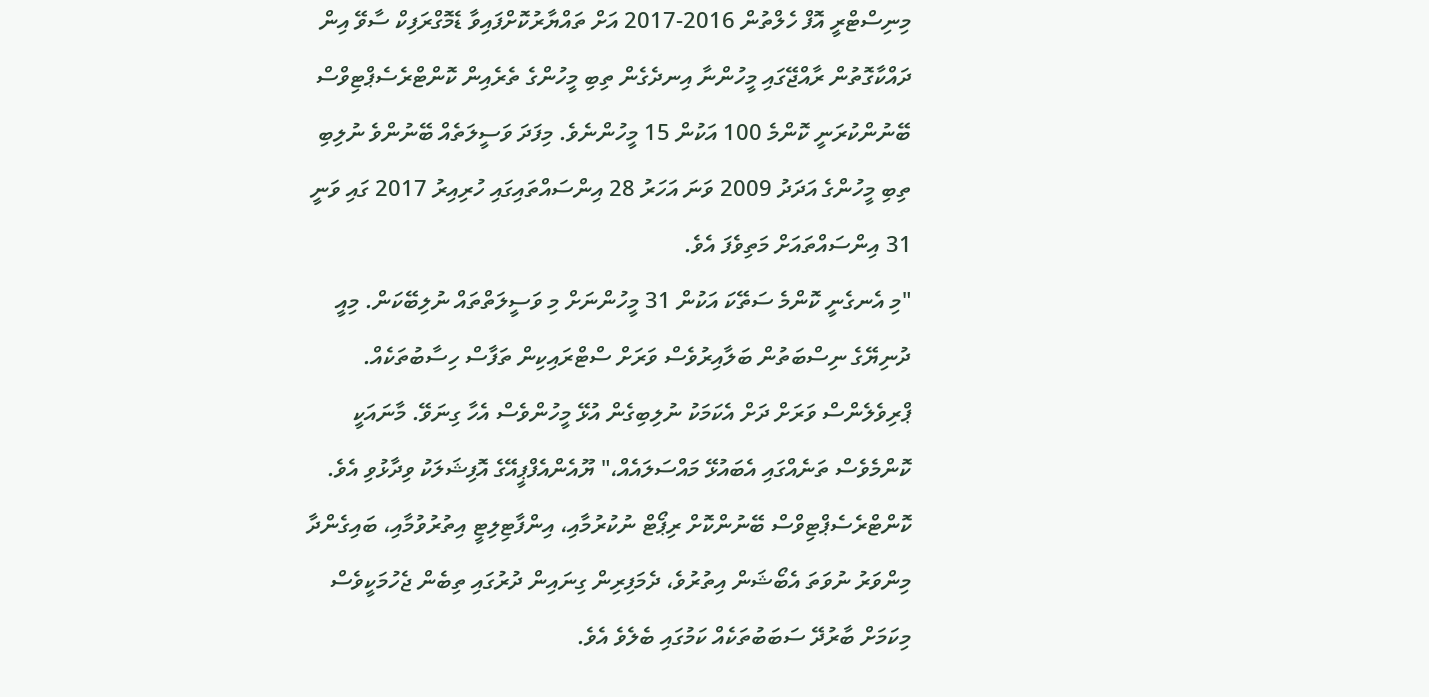މިނިސްޓްރީ އޮފް ހެލްތުން 2016-2017 އަށް ތައްޔާރުކޮށްފައިވާ ޑެމޮގްރަފިކް ސާވޭ އިން ދައްކާގޮތުން ރާއްޖޭގައި މީހުންނާ އިނދެގެން ތިބި މީހުންގެ ތެރެއިން ކޮންޓްރެސެޕްޓިވްސް ބޭނުންކުރަނީ ކޮންމެ 100 އަކުން 15 މީހުންނެވެ. މިފަދަ ވަސީލަތެއް ބޭނުންވެ ނުލިބި ތިބި މީހުންގެ އަދަދު 2009 ވަނަ އަހަރު 28 އިންސައްތައިގައި ހުރިއިރު 2017 ގައި ވަނީ 31 އިންސައްތައަށް މަތިވެފަ އެވެ.
"މި އެނގެނީ ކޮންމެ ސަތޭކަ އަކުން 31 މީހުންނަށް މި ވަސީލަތްތައް ނުލިބޭކަން. މިއީ ދުނިޔޭގެ ނިސްބަތުން ބަލާއިރުވެސް ވަރަށް ސްޓްރައިކިން ތަފާސް ހިސާބުތަކެއް. ޕްރިވެލެންސް ވަރަށް ދަށް އެކަމަކު ނުލިބިގެން އުޅޭ މީހުންވެސް އެހާ ގިނަވޭ. މާނައަކީ ކޮންމެވެސް ތަނެއްގައި އެބައުޅޭ މައްސަލައެއް،" ޔޫއެންއެފްޕީއޭގެ އޮފިޝަލަކު ވިދާޅުވި އެވެ.
ކޮންޓްރެސެޕްޓިވްސް ބޭނުންކޮށް ރިޕޯޓް ނުކުރުމާއި، އިންފާޓިލިޓީ އިތުރުވުމާއި، ބައިގެންދާ މިންވަރު ނުވަތަ އެބޯޝަން އިތުރުވެ، ދެމަފިރިން ގިނައިން ދުރުގައި ތިބެން ޖެހުމަކީވެސް މިކަމަށް ބާރުދޭ ސަބަބުތަކެއް ކަމުގައި ބެލެވެ އެވެ.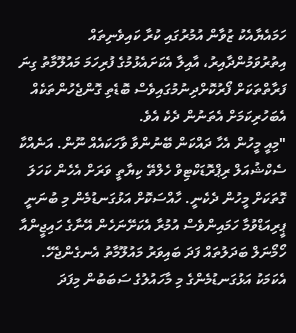ހަމައެޔާއެކު ޒުވާން އުމުރުގައި ކުރާ ކައިވެނިތައް އިތުރުވަމުންދާއިރު، އާއިލާ އެކަށައެޅުމުގެ ފުރިހަމަ މައުލޫމާތު ގިނަ ފަރާތްތަކަށް ފޯރުކޮށްދިނުމުގައިވެސް ބޮޑެތި ގޮންޖެހުންތަކެއް އެބަހުރިކަމަށް އެތަނުން ދެކެ އެވެ.
"މިއީ މީހުން އެހާ ދައްކަން ބޭނުންވާ ވާހަކައެއް ނޫން. އަނެއްކާ ސެކްޝުއަލް ރިޕްރޮޑަކްޓިވް ހެލްތޭ ކިޔާތީ ވަރަށް އެހެން ކަހަލަ ގޮތަކަށް މީހުން ދެކެނީ. ހާއްސަކޮށް އަޅުގަނޑުމެން މި ބުނަނީ ޕީރިއަޑްވުމާ ހަމައިންވެސް އުމުރާ އެކަށޭނަހެން އޭނާގެ ހައިޖީންއާ ހޯމޯނަލް ބަދަލުތައް ފަދަ ބައިވަރު މައުލޫމާތު އެނގެންޖެހޭ. އެކަމަކު އަޅުގަނޑުމެންގެ މި މާހައުލުގެ ސަބަބުން މިފަދަ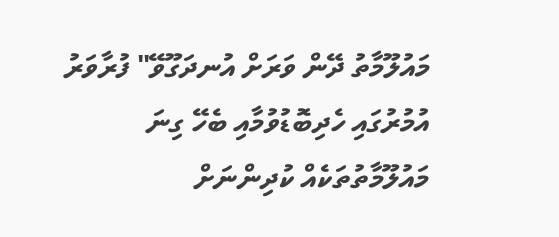މައުލޫމާތު ދޭން ވަރަށް އުނދަގޫވޭ" ފުރާވަރު އުމުރުގައި ހެދިބޮޑުވުމާއި ބެހޭ ގިނަ މައުލޫމާތުތަކެއް ކުދިންނަށް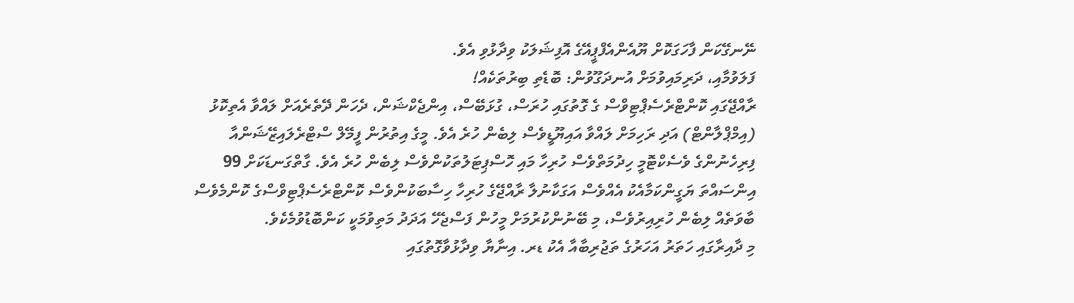ނޭނގޭކަން ފާހަގަކޮށް ޔޫއެންއެފްޕީއޭގެ އޮފިޝަލަކު ވިދާޅުވި އެވެ.
ފަލަވުމާއި، ދަރިމައިވުމަށް އުނދަގޫވުން: ބޮޑެތި ބިރުތަކެއް!
ރާއްޖޭގައި ކޮންޓްރެސެޕްޓިވްސް ގެ ގޮތުގައި ހުރަސް، ގުޅަބޭސް، އިންޖެކްޝަން، ދެހަން ދޭތެރެއަށް ލައްވާ އެތިކޮޅު (އިމްޕްލާންޓް) އަދި ރަހިމަށް ލައްވާ އައިޔޫޑީވެސް ލިބެން ހުރެ އެވެ. މީގެ އިތުރުން ފީމޭލް ސްޓްރެލައިޒޭޝަންއާ ފިރިހެނުންގެ ވެސެކްޓޮމީ ހިދުމަތްވެސް ހުރިހާ މައި ހޮސްޕިޓަލުތަކުންވެސް ލިބެން ހުރެ އެވެ. ގާތްގަނޑަކަށް 99 އިންސައްތަ ޔަގީންކަމާއެކު އެއްވެސް އަގަކާނުލާ ރާއްޖޭގެ ހުރިހާ ހިސާބަކުންވެސް ކޮންޓްރެސެޕްޓިވްސްގެ ކޮންމެވެސް ބާވަތެއް ލިބެން ހުރިއިރުވެސް، މި ބޭނުންކުރުމަށް މީހުން ފަސްޖެހޭ އަދަދު މަތިވުމަކީ ކަންބޮޑުވުމެކެވެ.
މި ދާއިރާގައި ހަތަރު އަހަރުގެ ތަޖުރިބާއާ އެކު ޑރ. އިނާޔާ ވިދާޅުވާގޮތުގައި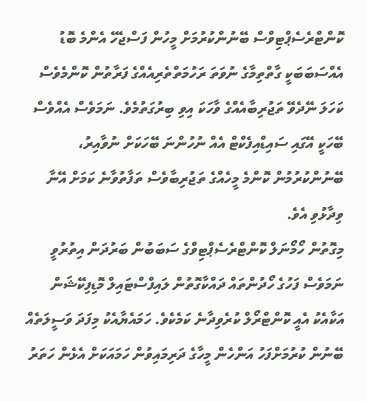ކޮންޓްރެސެޕްޓިވްސް ބޭނުންކުރުމަށް މީހުން ފަސްޖެހޭ އެންމެ ބޮޑު އެއްސަބަބަކީ ގާތްތިމާގެ ނުވަތަ ރަހުމަތްތެރިއެއްގެ ފަރާތުން ކޮންމެވެސް ކަހަލަ ނޭދެވޭ ތަޖުރިބާއެއްގެ ވާހަކަ އިވި ބިރުގަތުމެވެ. ނަމަވެސް އެއްވެސް ބޭހަކީ އޭގައި ސައިޑްއިފެކްޓް އެއް ނުހުންނަ ބޭހަކަށް ނުވާއިރު، ބޭނުންކުރުމުން ކޮންމެ މީހެއްގެ ތަޖުރިބާވެސް ތަފާތުވާނެ ކަމަށް އޭނާ ވިދާޅުވި އެވެ.
މިގޮތުން ހޯމޯނަލް ކޮންޓްރެސެޕްޓިވްގެ ސަބަބުން ބަރުދަން އިތުރުވީ ނަމަވެސް ފަހުގެ ހޯދުންތައް ދައްކާގޮތުން ލައިފްސްޓައިލް މޮޑިފިކޭޝަން އަކާއެކު އެއީ ކޮންޓްރޯލް ކުރެވިދާނެ ކަމެކެވެ. ހަމައެޔާއެކު މިފަދަ ވަސީލަތެއް ބޭނުން ކުރުމަށްފަހު އަންހެން މީހާގެ ދަރިމައިވުން ހަމައަކަށް އެޅެން ހަތަރު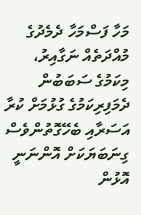މަހާ ފަސްމަހާ ދެމެދުގެ މުއްދަތެއް ނަގާއިރު، މިކަމުގެ ސަބަބުން ދެމަފިރިކަމުގެ ގުޅުމަށް ކުރާ އަސަރާއި ބެހޭގޮތުންވެސް ގިނަބަޔަކަށް އޮންނަނީ އޮޅުން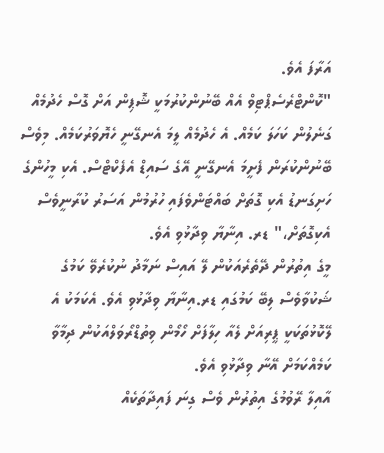އަރާފަ އެވެ.
"ކޮންޓްރެސެޕްޓިވް އެއް ބޭނުންކުރުމަކީ ޝޮޕިން އަށް ގޮސް ހެދުމެއް ގަނެލުން ކަހަލަ ކަމެއް. އެ ހެދުމެއް ލީމަ އެނގޭނީ ހެޔޮވަރުކަމެއް. މިވެސް ބޭނުންކުރަން ފެށީމަ އެނގޭނީ އޭގެ ސައިޑް އެފެކްޓްސް. އެކި މީހުންގެ ހަށިގަނޑު އެކި ގޮތަށް ބައްޓަންވެފައި ހުރުމުން އަސަރު ކުރާނީވެސް އެކިގޮތަށް،" ޑރ. އިނާޔާ ވިދާޅުވި އެވެ.
މީގެ އިތުރުން ދޭތެރެއަކުން ލޭ އައިސް ނަމާދު ނުކުރެވޭ ކަމުގެ ޝަކުވާވެސް ލިބޭ ކަމުގައި ޑރ.އިނާޔާ ވިދާޅުވި އެވެ. އެކަމަކު އެ ލޭކޮޅުތަކަކީ ޕީރިއަށް ލެއާ ހިލާފަށް ހޯމޯން ވިތުޑްރޯވަލްއަކުން ދިމާވާ ކަމެއްކަމަށް އޭނާ ވިދާޅުވި އެވެ.
އާއިލާ ރޭވުމުގެ އިތުރުން ވެސް ގިނަ ފައިދާތަކެއް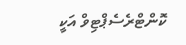ކޮންޓްރެސެޕްޓިވް އަކީ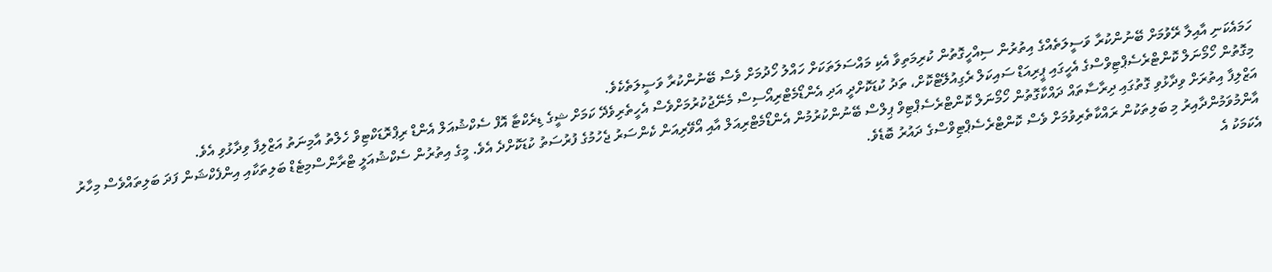ހަމައެކަނި އާއިލާ ރޭވުމަށް ބޭނުންކުރާ ވަސީލަތެއްގެ އިތުރުން ސިއްހީގޮތުން ކުރިމަތިވާ އެކި މައްސަލަތަކަށް ހައްލު ހޯދުމަށް ވެސް ބޭނުންކުރާ ވަސީލަތެކެވެ.
މިގޮތުން ހޯމޯނަލް ކޮންޓްރެސެޕްޓިވްސްގެ އެހީގައި ޕީރިއަޑް ސައިކަލް ރެގިއުލޭޓްކޮށް، ތަދު ކުޑަކޮށްދީ އަދި އެންޑޯމެޓްރިއޯސިސް މެނޭޖުކުރުމަށްވެސް އެހީތެރިވެދޭ ކަމަށް ޝީގެ ޑިރެކްޓާ އޮފް ސެކްޝުއަލް އެންޑް ރިޕްރޮޑަކްޓިވް ހެލްތު އާމިނަތު އަޒްލިފާ ވިދާޅުވި އެވެ.
އަޒްލިފާ އިތުރަށް ވިދާޅުވި ގޮތުގައި ދިރާސާތައް ދައްކާގޮތުން ހޯމޯނަލް ކޮންޓްރެސެޕްޓިވް ޕިލްސް ބޭނުންކުރުމުން އެންޑޯމެޓްރިއަލް އާއި އޯވޭރިއަން ކެންސަރު ޖެހުމުގެ ފުރުސަތު ކުޑަކޮށްދެ އެވެ. މީގެ އިތުރުން ސެކްޝުއަލީ ޓްރާންސްމިޓެޑް ބަލިތަކާއި އިންފެކްޝަން ފަދަ ބަލިތައްވެސް މިހާރު އާންމުވަމުންދާއިރު މި ބަލިތަކުން ރައްކާތެރިވުމަށް ވެސް ކޮންޓްރެސެޕްޓިވްސްގެ ދައުރު ބޮޑެވެ.
އެކަމަކު އެ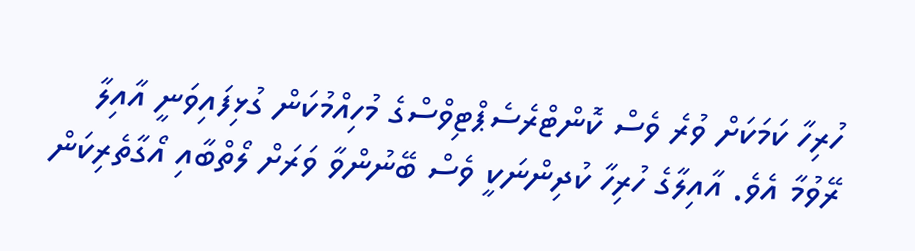ހުރިހާ ކަމަކަށް ވުރެ ވެސް ކޮންޓްރެސެޕްޓިވްސްގެ މުހިއްމުކަން ގުޅިފައިވަނީ އާއިލާ ރޭވުމާ އެވެ. އާއިލާގެ ހުރިހާ ކުދިންނަކީ ވެސް ބޭނުންވާ ވަރަށް ލޯތްބާއި އޯގާތެރިކަން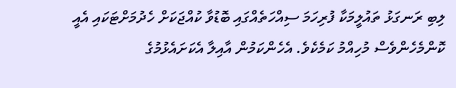ލިބި ރަނގަޅު ތައުލީމަކާ ފުރިހަމަ ސިއްހަތެއްގައި ބޮޑުވާ ކުއްޖަކަށް ހެދުމަށްޓަކައި އެއީ ކޮންމެހެންވެސް މުހިއްމު ކަމެކެވެ. އެހެންކަމުން އާއިލާ އެކަށައެޅުމުގެ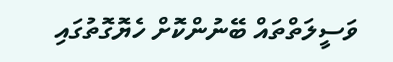ވަސީލަތްތައް ބޭނުންކޮށް ހެޔޮގޮތުގައި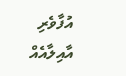އުފާވެރި އާއިލާއެއް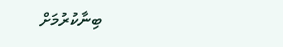ބިނާކުރުމަށް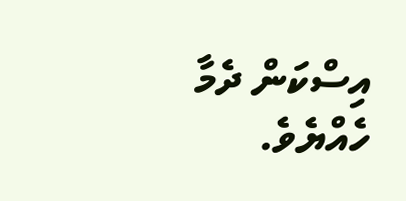އިސްކަން ދެމާ ހެއްޔެވެ.